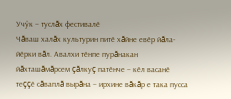Учӳк – туслăх фестивалӗ
Чăваш халăх культурин питӗ хăйне евӗр йăла-йӗрки вăл. Авалхи тӗнпе пурăнакан йăхташăмăрсем çăлкуç патӗнче – кӗл васанӗ теççӗ сăваплă вырăна – ирхине вăкăр е така пусса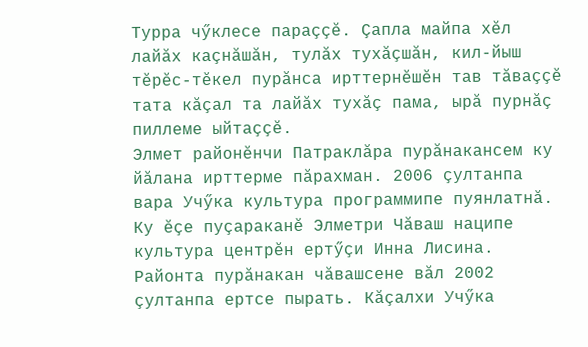Турра чӳклесе параççӗ. Çапла майпа хӗл лайăх каçнăшăн, тулăх тухăçшăн, кил-йыш тӗрӗс-тӗкел пурăнса ирттернӗшӗн тав тăваççӗ тата кăçал та лайăх тухăç пама, ырă пурнăç пиллеме ыйтаççӗ.
Элмет районӗнчи Патраклăра пурăнакансем ку йăлана ирттерме пăрахман. 2006 çултанпа вара Учӳка культура программипе пуянлатнă. Ку ӗçе пуçараканӗ Элметри Чăваш наципе культура центрӗн ертӳçи Инна Лисина. Районта пурăнакан чăвашсене вăл 2002 çултанпа ертсе пырать. Кăçалхи Учӳка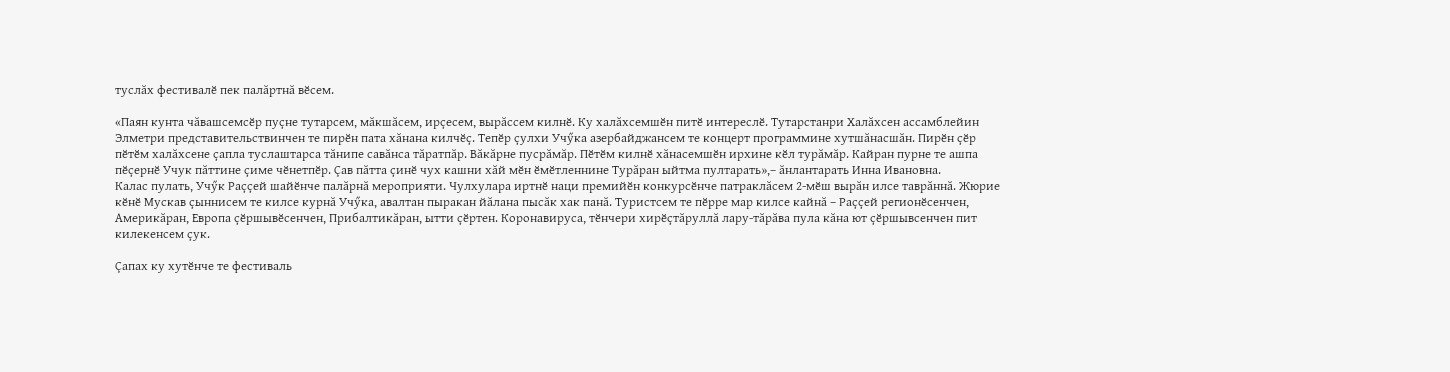туслăх фестивалӗ пек палăртнă вӗсем.

«Паян кунта чăвашсемсӗр пуçне тутарсем, мăкшăсем, ирçесем, вырăссем килнӗ. Ку халăхсемшӗн питӗ интереслӗ. Тутарстанри Халăхсен ассамблейин Элметри представительствинчен те пирӗн пата хăнана килчӗç. Тепӗр çулхи Учӳка азербайджансем те концерт программине хутшăнасшăн. Пирӗн çӗр пӗтӗм халăхсене çапла туслаштарса тăнипе савăнса тăратпăр. Вăкăрне пусрăмăр. Пӗтӗм килнӗ хăнасемшӗн ирхине кӗл турăмăр. Кайран пурне те ашпа пӗçернӗ Учук пăттине çиме чӗнетпӗр. Çав пăтта çинӗ чух кашни хăй мӗн ӗмӗтленнине Турăран ыйтма пултарать»,– ăнлантарать Инна Ивановна.
Калас пулать, Учӳк Раççей шайӗнче палăрнă мероприяти. Чулхулара иртнӗ наци премийӗн конкурсӗнче патраклăсем 2-мӗш вырăн илсе таврăннă. Жюрие кӗнӗ Мускав çыннисем те килсе курнă Учӳка, авалтан пыракан йăлана пысăк хак панă. Туристсем те пӗрре мар килсе кайнă – Раççей регионӗсенчен, Америкăран, Европа çӗршывӗсенчен, Прибалтикăран, ытти çӗртен. Коронавируса, тӗнчери хирӗçтăруллă лару-тăрăва пула кăна ют çӗршывсенчен пит килекенсем çук.

Çапах ку хутӗнче те фестиваль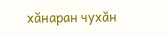хăнаран чухăн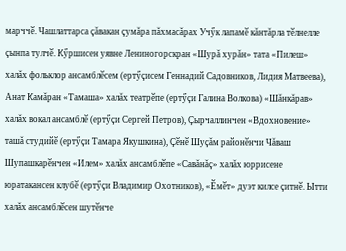марччӗ. Чашлаттарса çăвакан çумăра пăхмасăрах Учӳк лапамӗ кăнтăрла тӗлнелле çынпа тулчӗ. Кӳршисен уявне Лениногорскран «Шурă хурăн» тата «Пилеш» халăх фольклор ансамблӗсем (ертӳçисем Геннадий Садовников, Лидия Матвеева), Анат Камăран «Тамаша» халăх театрӗпе (ертӳçи Галина Волкова) «Шăнкăрав» халăх вокал ансамблӗ (ертӳçи Сергей Петров), Çырчаллинчен «Вдохновение» ташă студийӗ (ертӳçи Тамара Якушкина), Çӗнӗ Шуçăм районӗнчи Чăваш Шупашкарӗнчен «Илем» халăх ансамблӗпе «Савăнăç» халăх юррисене юратакансен клубӗ (ертӳçи Владимир Охотников), «Ӗмӗт» дуэт килсе çитнӗ. Ытти халăх ансамблӗсен шутӗнче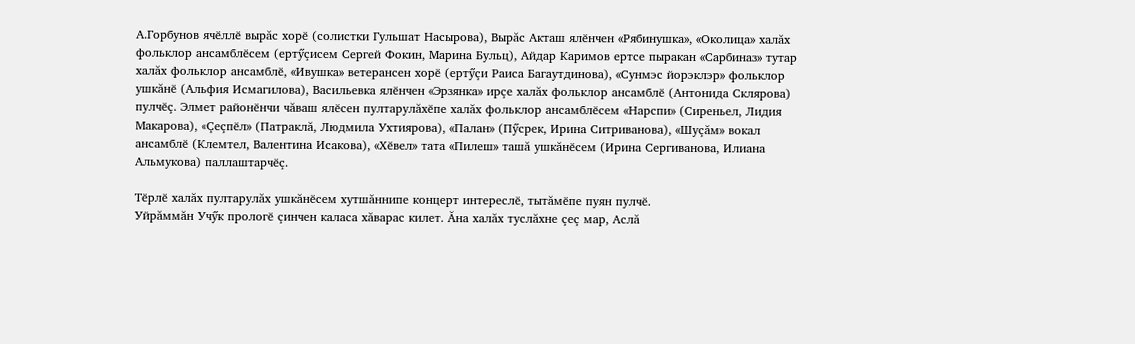А.Горбунов ячӗллӗ вырăс хорӗ (солистки Гульшат Насырова), Вырăс Акташ ялӗнчен «Рябинушка», «Околица» халăх фольклор ансамблӗсем (ертӳçисем Сергей Фокин, Марина Бульц), Айдар Каримов ертсе пыракан «Сарбиназ» тутар халăх фольклор ансамблӗ, «Ивушка» ветерансен хорӗ (ертӳçи Раиса Багаутдинова), «Сунмэс йорэклэр» фольклор ушкăнӗ (Альфия Исмагилова), Васильевка ялӗнчен «Эрзянка» ирçе халăх фольклор ансамблӗ (Антонида Склярова) пулчӗç. Элмет районӗнчи чăваш ялӗсен пултарулăхӗпе халăх фольклор ансамблӗсем «Нарспи» (Сиреньел, Лидия Макарова), «Çеçпӗл» (Патраклă, Людмила Ухтиярова), «Палан» (Пӳсрек, Ирина Ситриванова), «Шуçăм» вокал ансамблӗ (Клемтел, Валентина Исакова), «Хӗвел» тата «Пилеш» ташă ушкăнӗсем (Ирина Сергиванова, Илиана Альмукова) паллаштарчӗç.

Тӗрлӗ халăх пултарулăх ушкăнӗсем хутшăннипе концерт интереслӗ, тытăмӗпе пуян пулчӗ.
Уйрăммăн Учӳк прологӗ çинчен каласа хăварас килет. Ăна халăх туслăхне çеç мар, Аслă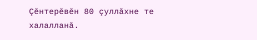Çӗнтерӗвӗн 80 çуллăхне те халалланă.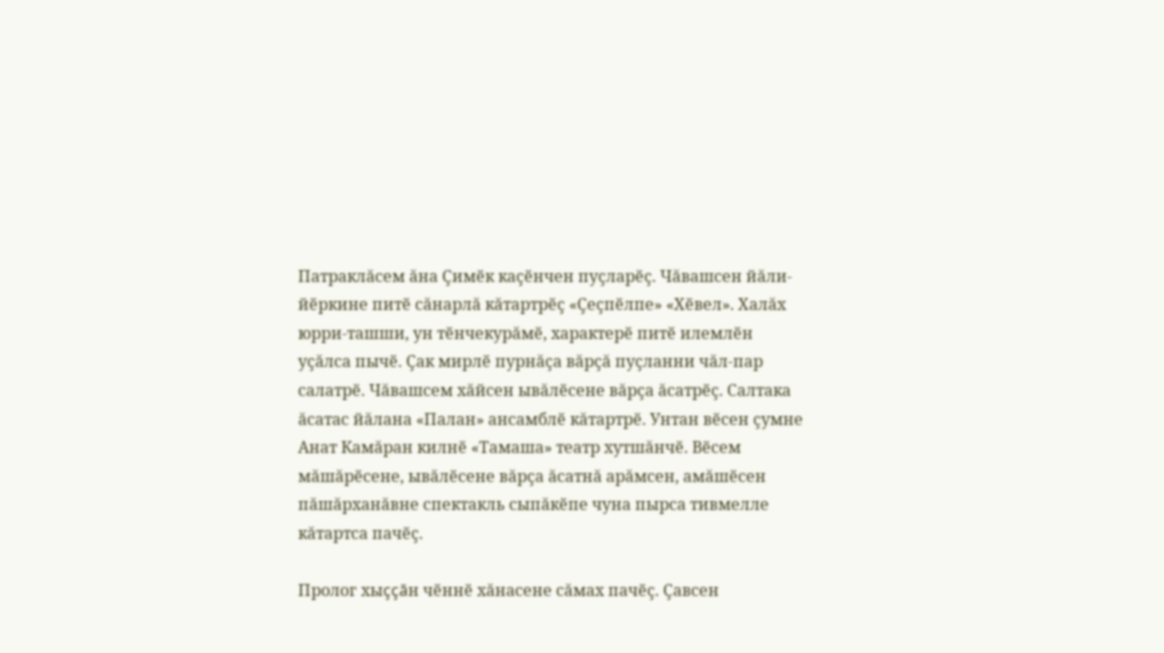Патраклăсем ăна Çимӗк каçӗнчен пуçларӗç. Чăвашсен йăли-йӗркине питӗ сăнарлă кăтартрӗç «Çеçпӗлпе» «Хӗвел». Халăх юрри-ташши, ун тӗнчекурăмӗ, характерӗ питӗ илемлӗн уçăлса пычӗ. Çак мирлӗ пурнăçа вăрçă пуçланни чăл-пар салатрӗ. Чăвашсем хăйсен ывăлӗсене вăрçа ăсатрӗç. Салтака ăсатас йăлана «Палан» ансамблӗ кăтартрӗ. Унтан вӗсен çумне Анат Камăран килнӗ «Тамаша» театр хутшăнчӗ. Вӗсем мăшăрӗсене, ывăлӗсене вăрçа ăсатнă арăмсен, амăшӗсен пăшăрханăвне спектакль сыпăкӗпе чуна пырса тивмелле кăтартса пачӗç.

Пролог хыççăн чӗннӗ хăнасене сăмах пачӗç. Çавсен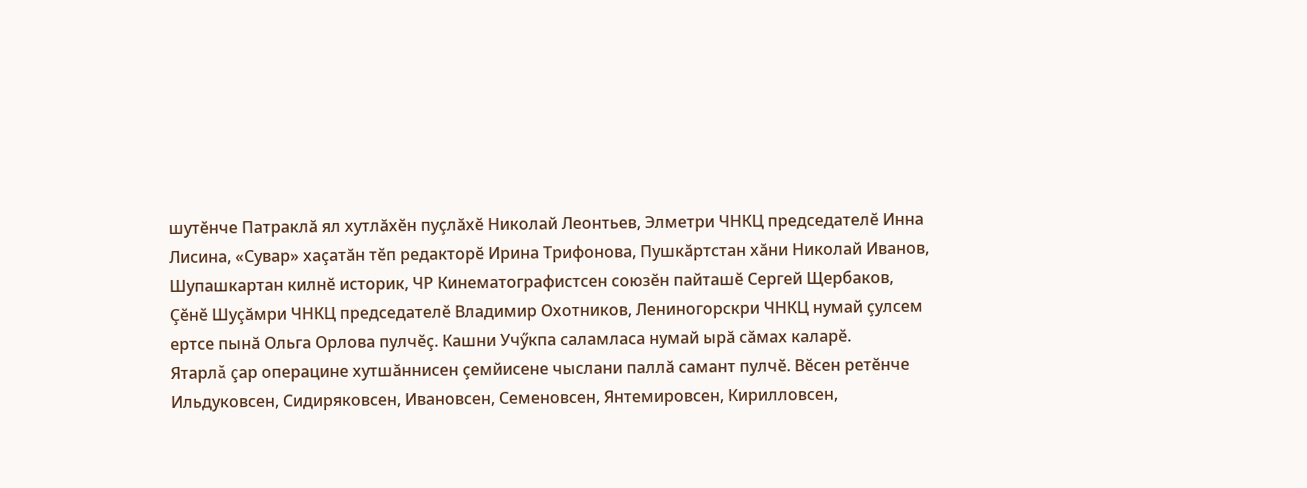шутӗнче Патраклă ял хутлăхӗн пуçлăхӗ Николай Леонтьев, Элметри ЧНКЦ председателӗ Инна Лисина, «Сувар» хаçатăн тӗп редакторӗ Ирина Трифонова, Пушкăртстан хăни Николай Иванов, Шупашкартан килнӗ историк, ЧР Кинематографистсен союзӗн пайташӗ Сергей Щербаков, Çӗнӗ Шуçăмри ЧНКЦ председателӗ Владимир Охотников, Лениногорскри ЧНКЦ нумай çулсем ертсе пынă Ольга Орлова пулчӗç. Кашни Учӳкпа саламласа нумай ырă сăмах каларӗ.
Ятарлă çар операцине хутшăннисен çемйисене чыслани паллă самант пулчӗ. Вӗсен ретӗнче Ильдуковсен, Сидиряковсен, Ивановсен, Семеновсен, Янтемировсен, Кирилловсен,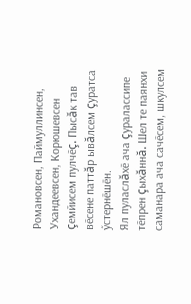Романовсен, Паймуллинсен, Ухандеевсен, Корюшевсен çемйисем пулчӗç. Пысăк тав вӗсене паттăр ывăлсем çуратса ӳстернӗшӗн.
Ял пуласлăхӗ ача çуралассипе тӗпрен çыхăннă. Шел те паянхи саманара ача сачӗсем, шкулсем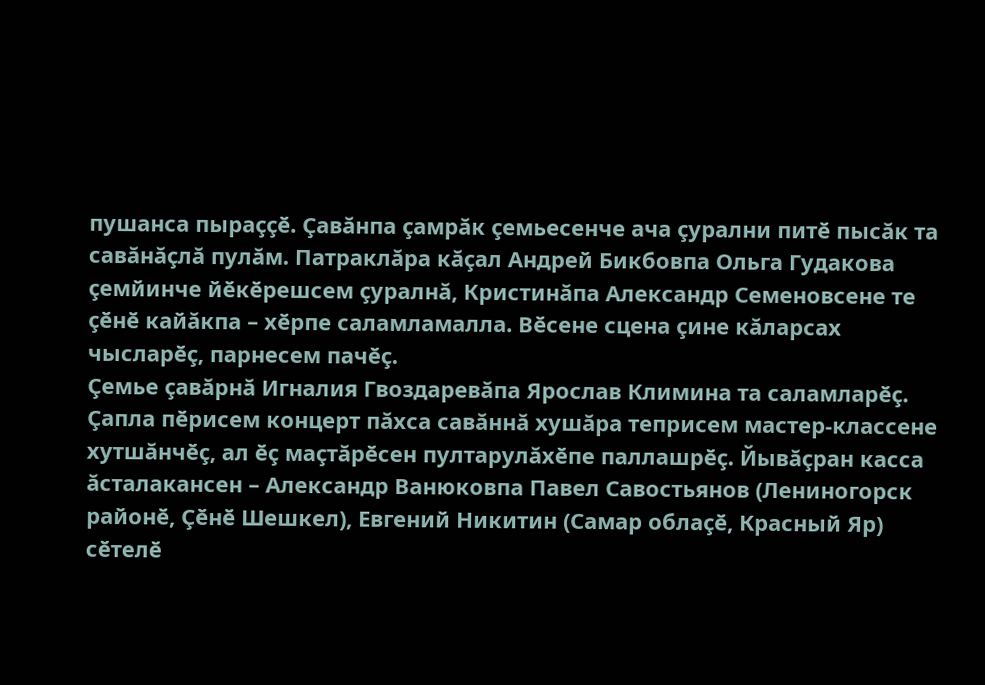пушанса пыраççӗ. Çавăнпа çамрăк çемьесенче ача çурални питӗ пысăк та савăнăçлă пулăм. Патраклăра кăçал Андрей Бикбовпа Ольга Гудакова çемйинче йӗкӗрешсем çуралнă, Кристинăпа Александр Семеновсене те çӗнӗ кайăкпа – хӗрпе саламламалла. Вӗсене сцена çине кăларсах чысларӗç, парнесем пачӗç.
Çемье çавăрнă Игналия Гвоздаревăпа Ярослав Климина та саламларӗç.
Çапла пӗрисем концерт пăхса савăннă хушăра теприсем мастер-классене хутшăнчӗç, ал ӗç маçтăрӗсен пултарулăхӗпе паллашрӗç. Йывăçран касса ăсталакансен – Александр Ванюковпа Павел Савостьянов (Лениногорск районӗ, Çӗнӗ Шешкел), Евгений Никитин (Самар облаçӗ, Красный Яр) сӗтелӗ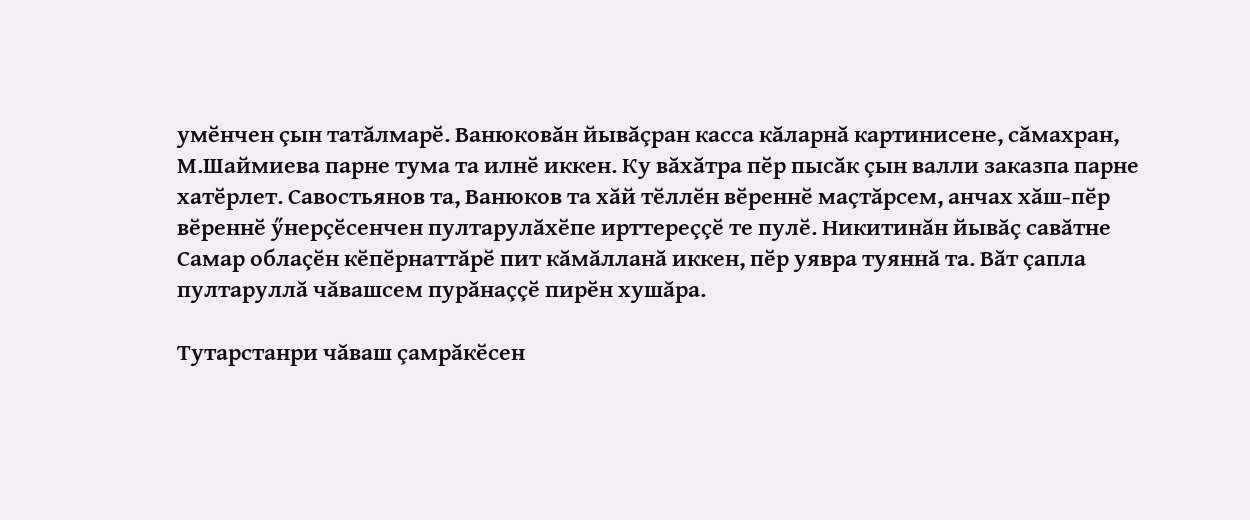умӗнчен çын татăлмарӗ. Ванюковăн йывăçран касса кăларнă картинисене, сăмахран, М.Шаймиева парне тума та илнӗ иккен. Ку вăхăтра пӗр пысăк çын валли заказпа парне хатӗрлет. Савостьянов та, Ванюков та хăй тӗллӗн вӗреннӗ маçтăрсем, анчах хăш-пӗр вӗреннӗ ӳнерçӗсенчен пултарулăхӗпе ирттереççӗ те пулӗ. Никитинăн йывăç савăтне Самар облаçӗн кӗпӗрнаттăрӗ пит кăмăлланă иккен, пӗр уявра туяннă та. Вăт çапла пултаруллă чăвашсем пурăнаççӗ пирӗн хушăра.

Тутарстанри чăваш çамрăкӗсен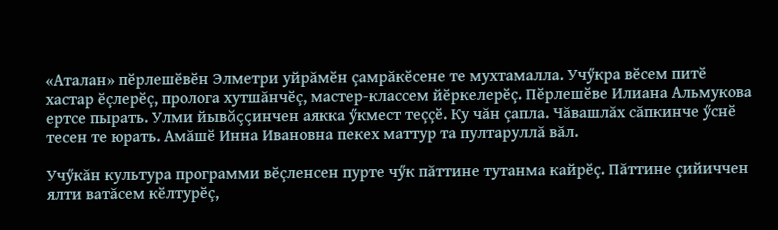«Аталан» пӗрлешӗвӗн Элметри уйрăмӗн çамрăкӗсене те мухтамалла. Учӳкра вӗсем питӗ хастар ӗçлерӗç, пролога хутшăнчӗç, мастер-классем йӗркелерӗç. Пӗрлешӗве Илиана Альмукова ертсе пырать. Улми йывăççинчен аякка ӳкмест теççӗ. Ку чăн çапла. Чăвашлăх сăпкинче ӳснӗ тесен те юрать. Амăшӗ Инна Ивановна пекех маттур та пултаруллă вăл.

Учӳкăн культура программи вӗçленсен пурте чӳк пăттине тутанма кайрӗç. Пăттине çийиччен ялти ватăсем кӗлтурӗç,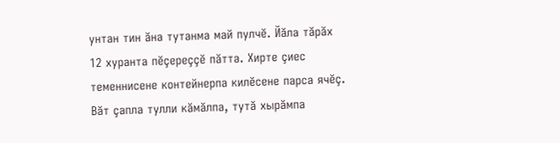унтан тин ăна тутанма май пулчӗ. Йăла тăрăх 12 хуранта пӗçереççӗ пăтта. Хирте çиес теменнисене контейнерпа килӗсене парса ячӗç. Вăт çапла тулли кăмăлпа, тутă хырăмпа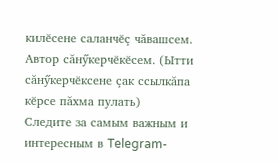килӗсене саланчӗç чăвашсем.
Автор сăнӳкерчӗкӗсем. (Ытти сăнӳкерчӗксене çак ссылкăпа кӗрсе пăхма пулать)
Следите за самым важным и интересным в Telegram-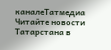каналеТатмедиа
Читайте новости Татарстана в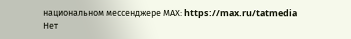национальном мессенджере MАХ: https://max.ru/tatmedia
Нет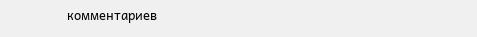комментариев